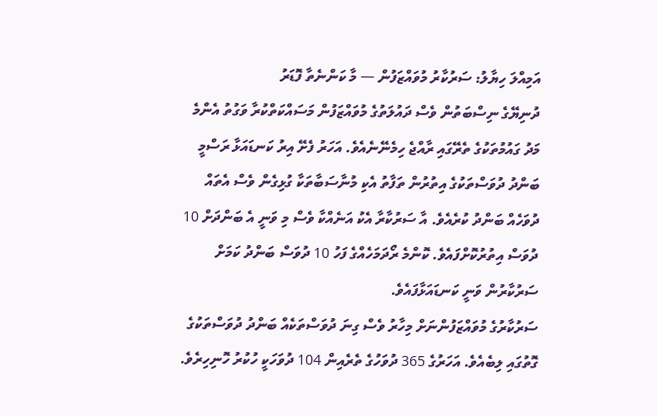އަމިއްލަ ހިޔާލު: ސަރުކާރު މުވައްޒަފުން — މާ ކަންނެތާ ފޮޑަރު
ދުނިޔޭގެ ނިސްބަތުން ވެސް ދައުލަތުގެ މުވައްޒަފުން މަސައްކަތްކުރާ ވަގުތު އެންމެ މަދު ގައުމުތަކުގެ ތެރޭގައި ރާއްޖެ ހިމެނޭނެއެވެ. އަހަރު ފެށޭ އިރު ކަނޑައަޅާ ރަސްމީ ބަންދު ދުވަސްތަކުގެ އިތުރުން ތަފާތު އެކި މުނާސަބާތަކާ ގުޅިގެން ވެސް އެތައް ދުވަހެއް ބަންދު ކުރެއެވެ. އާ ސަރުކާރާ އެކު އަނެއްކާ ވެސް މި ވަނީ އެ ބަންދަށް 10 ދުވަސް އިތުރުކޮށްފައެވެ. ކޮންމެ ރޯދަމަހެއްގެ ފަހު 10 ދުވަސް ބަންދު ކަމަށް ސަރުކާރުން ވަނީ ކަނޑައަޅާފައެވެ.
ސަރުކާރުގެ މުވައްޒަފުންނަށް މިހާރު ވެސް ގިނަ ދުވަސްތަކެއް ބަންދު ދުވަސްތަކުގެ ގޮތުގައި ލިބެއެވެ. އަހަރުގެ 365 ދުވަހުގެ ތެރެއިން 104 ދުވަހަކީ ހުކުރު ހޮނިހިރެވެ.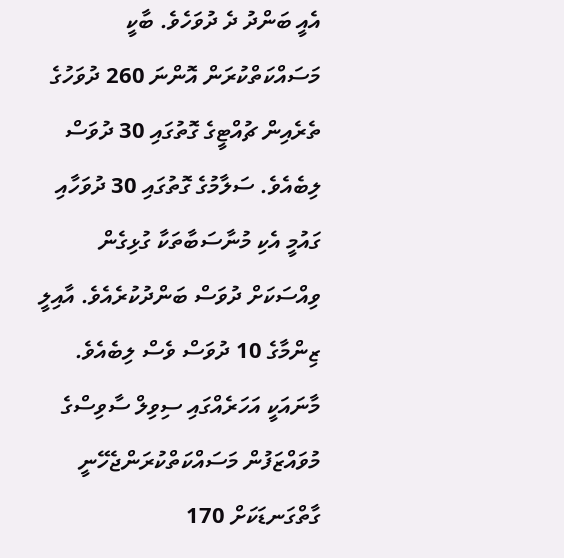އެއީ ބަންދު ދެ ދުވަހެވެ. ބާކީ މަސައްކަތްކުރަން އޮންނަ 260 ދުވަހުގެ ތެރެއިން ޗުއްޓީގެ ގޮތުގައި 30 ދުވަސް ލިބެއެވެ. ސަލާމުގެ ގޮތުގައި 30 ދުވަހާއި ގައުމީ އެކި މުނާސަބާތަކާ ގުޅިގެން ވިއްސަކަށް ދުވަސް ބަންދުކުރެއެވެ. އާއިލީ ޒިންމާގެ 10 ދުވަސް ވެސް ލިބެއެވެ. މާނައަކީ އަހަރެއްގައި ސިވިލް ސާވިސްގެ މުވައްޒަފުން މަސައްކަތްކުރަންޖެހޭނީ ގާތްގަނޑަކަށް 170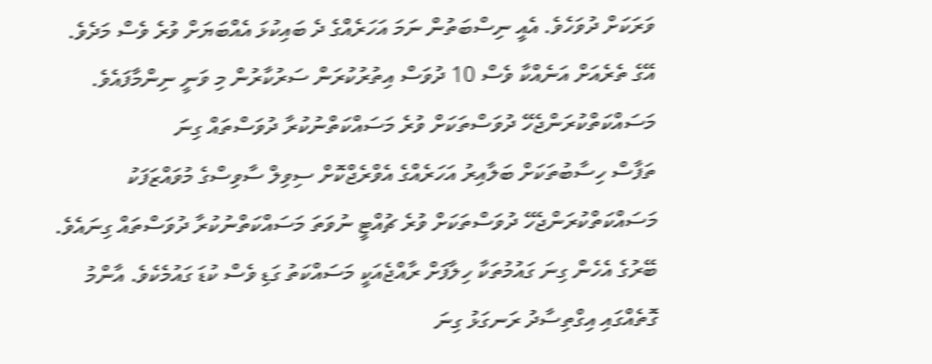ވަރަކަށް ދުވަހެވެ. އެއީ ނިސްބަތުން ނަމަ އަހަރެއްގެ ދެ ބައިކުޅަ އެއްބަޔަށް ވުރެ ވެސް މަދެވެ. އޭގެ ތެރެއަށް އަނެއްކާ ވެސް 10 ދުވަސް އިތުރުކުރަން ސަރުކާރުން މި ވަނީ ނިންމާފައެވެ.
މަސައްކަތްކުރަންޖެހޭ ދުވަސްތަކަށް ވުރެ މަސައްކަތްނުކުރާ ދުވަސްތައް ގިނަ
ތަފާސް ހިސާބުތަކަށް ބަލާއިރު އަހަރެއްގެ އެވްރެޖްކޮށް ސިވިލް ސާވިސްގެ މުވައްޒަފަކު މަސައްކަތްކުރަންޖެހޭ ދުވަސްތަކަށް ވުރެ ޗުއްޓީ ނުވަތަ މަސައްކަތްނުކުރާ ދުވަސްތައް ގިނައެވެ. ބޭރުގެ އެހެން ގިނަ ގައުމުތަކާ ހިލާފަށް ރާއްޖެއަކީ މަސައްކަތު ގަޑި ވެސް ކުޑަ ގައުމެކެވެ. އާންމު ގޮތެއްގައި އިގްތިސާދު ރަނގަޅު ގިނަ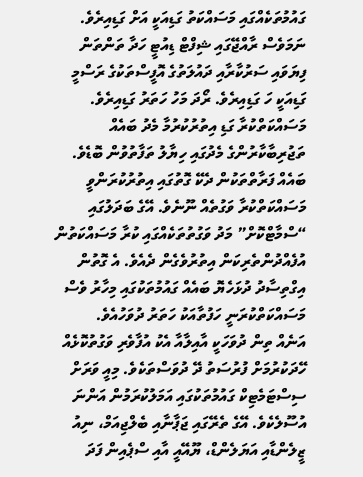ގައުމުތަކެއްގައި މަސައްކަތު ގަޑިއަކީ އަށް ގަޑިއިރެވެ. ނަމަވެސް ރާއްޖޭގައި ޝިފްޓް ޑިއުޓީ ހަދާ ތަންތަން ފިޔަވައި ސަރުކާރާއި ދައުލަތުގެ އޮފީސްތަކުގެ ރަސްމީ ގަޑިއަކީ ހަ ގަޑިއިރެވެ. ރޯދަ މަހު ހަތަރު ގަޑިއިރެވެ.
މަސައްކަތްކުރާ ގަޑި އިތުރުކުރުމާ މެދު ބައެއް ތަޖުރިބާކާރުންގެ މެދުގައި ހިޔާލު ތަފާތުވުން ބޮޑެވެ. ބައެއް ފަރާތްތަކުން ދެކޭ ގޮތުގައި އިތުރުކުރަންވީ މަސައްކަތްކުރާ ވަގުތެއް ނޫނެވެ. އޭގެ ބަދަލުގައި “ސްމާޓްކޮށް” މަދު ވަގުތުތަކެއްގައި ކުރާ މަސައްކަތުން އުފެއްދުންތެރިކަން އިތުރުވެގެން ދެއެވެ. އެ ގޮތުން އިގްތިސާދު ދުޅަހެޔޮ ބައެއް ގައުމުތަކުގައި މިހާރު ވެސް މަސައްކަތްކުރަނީ ހަފުތާއަކު ހަތަރު ދުވަހުއެވެ.
އަނެއް ތިން ދުވަހަކީ އާއިލާއާ އެކު އުފާވެރި ވަގުތުކޮޅެއް ހޭދަކުރުމަށް ފުރުސަތު ދޭ ދުވަސްތަކެވެ. މިއީ ވަރަށް ސިސްޓަމެޓިކް ގައުމުތަކުގައި އަމަލުކުރަމުން އަންނަ އުސޫލެކެވެ. އޭގެ ތެރޭގައި ޖަޕާނާއި ބެލްޖިއަމް، ނިއު ޒީލެންޑާއި އަޔަލެންޑް، ޔޫއޭއީ އާއި ސްޕެއިން ފަދަ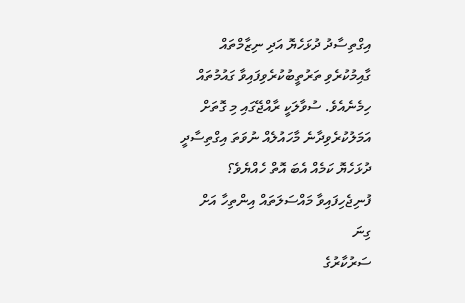އިގްތިސާދު ދުޅަހެޔޮ އަދި ނިޒާމްތައް ގާއިމުކުރެވި ތަރުތީބުކުރެވިފައިވާ ގައުމުތައް ހިމެނެއެވެ. ސުވާލަކީ ރާއްޖޭގައި މި ގޮތަށް އަމަލުކުރެވިދާނެ މާހައުލެއް ނުވަތަ އިގްތިސާދީ ދުޅަހެޔޮ ކަމެއް އެބަ އޮތް ހެއްޔެވެ؟
ފުނިޖެހިފައިވާ މައްސަލަތައް އިންތިހާ އަށް ގިނަ
ސަރުކާރުގެ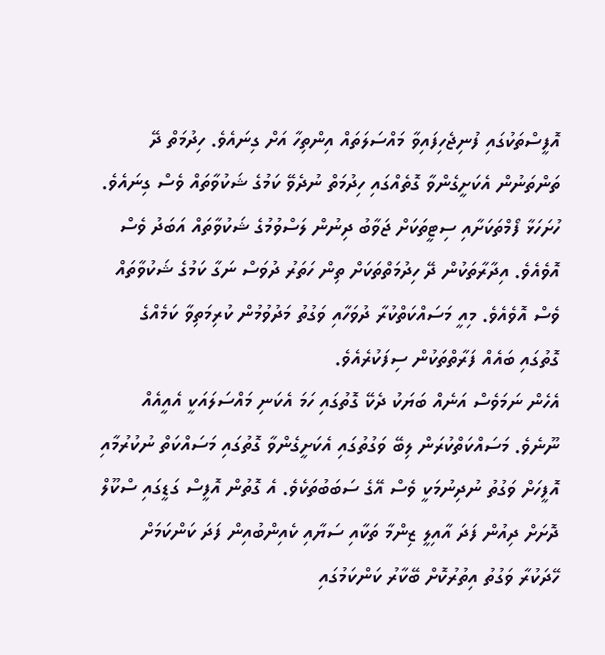އޮފީސްތަކުގައި ފުނިޖެހިފައިވާ މައްސަލަތައް އިންތިހާ އަށް ގިނައެވެ. ހިދުމަތް ދޭ ތަންތަނުން އެކަށީގެންވާ ގޮތެއްގައި ހިދުމަތް ނުދެވޭ ކަމުގެ ޝަކުވާތައް ވެސް ގިނައެވެ. ހުށަހަޅާ ފޯމްތަކަށާއި ސިޓީތަކަށް ޖަވާބު ދިނުން ލަސްވުމުގެ ޝަކުވާތައް އަބަދު ވެސް އޮވެއެވެ. އިދާރާތަކުން ދޭ ހިދުމަތްތަކަށް ތިން ހަތަރު ދުވަސް ނަގާ ކަމުގެ ޝަކުވާތައް ވެސް އޮވެއެވެ. މިއީ މަސައްކަތްކުރާ ދުވަހާއި ވަގުތު މަދުވުމުން ކުރިމަތިވާ ކަމެއްގެ ގޮތުގައި ބައެއް ފަރާތްތަކުން ސިފަކުރެއެވެ.
އެހެން ނަމަވެސް އަނެއް ބަޔަކު ދެކޭ ގޮތުގައި ހަމަ އެކަނި މައްސަލައަކީ އެއީއެއް ނޫނެވެ. މަސައްކަތްކުރަން ލިބޭ ވަގުތުގައި އެކަށީގެންވާ ގޮތުގައި މަސައްކަތް ނުކުރުމާއި އޮފީހަށް ވަގުތު ނުދިނުމަކީ ވެސް އޭގެ ސަބަބުތަކެވެ. އެ ގޮތުން އޮފީސް ގަޑީގައި ސްކޫލް ދޮށަށް ދިއުން ފަދަ އާއިލީ ޒިންމާ ތަކާއި ސަޔާއި ކެއިންބުއިން ފަދަ ކަންކަމަށް ހޭދަކުރާ ވަގުތު އިތުރުކޮށް ބޭކާރު ކަންކަމުގައި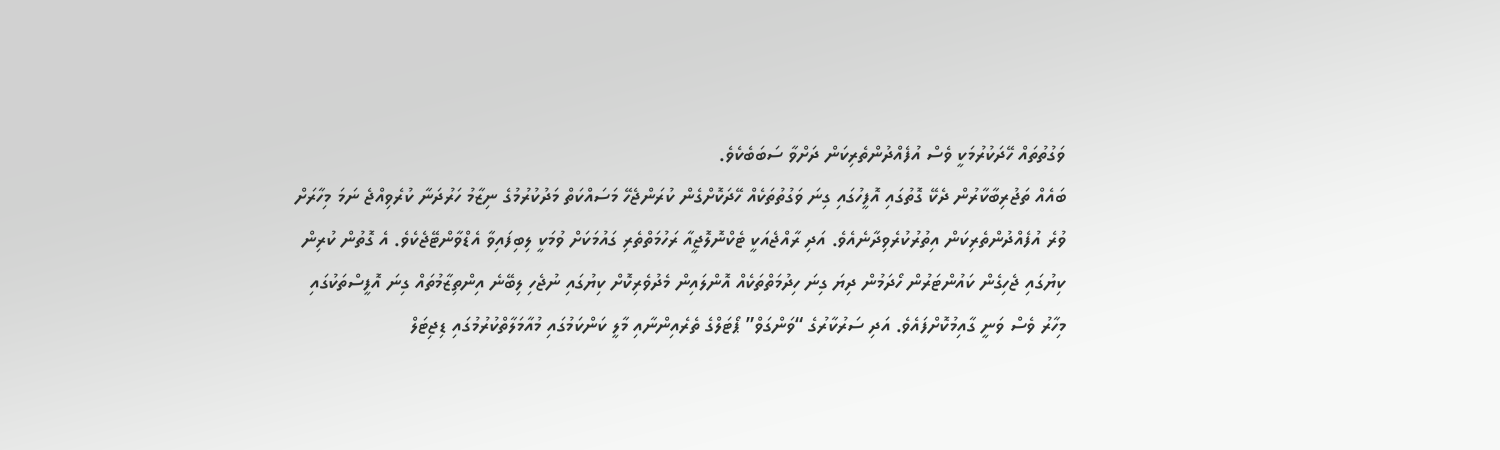ވަގުތުތައް ހޭދަކުރުމަކީ ވެސް އުފެއްދުންތެރިކަން ދަށްވާ ސަބަބެކެވެ.
ބައެއް ތަޖުރިބާކާރުން ދެކޭ ގޮތުގައި އޮފީހުގައި ގިނަ ވަގުތުތަކެއް ހޭދަކޮށްގެން ކުރަންޖެހޭ މަސައްކަތް މަދުކުރުމުގެ ނިޒާމު ހަރުދަނާ ކުރެވިއްޖެ ނަމަ މިހާރަށް ވުރެ އުފެއްދުންތެރިކަން އިތުރުކުރެވިދާނެއެވެ. އަދި ރާއްޖެއަކީ ޓެކްނޮލޮޖީއާ ރަހުމަތްތެރި ގައުމަކަށް ވުމަކީ ލިބިފައިވާ އެޑްވާންޓޭޖެކެވެ. އެ ގޮތުން ކުރިން ކިޔުގައި ޖެހިގެން ކައުންޓަރުން ހޯދަމުން ދިޔަ ގިނަ ހިދުމަތްތަކެއް އޮންލައިން މެދުވެރިކޮށް ކިޔުގައި ނުޖެހި ލިބޭނެ އިންތިޒާމުތައް ގިނަ އޮފީސްތަކުގައި މިހާރު ވެސް ވަނީ ގާއިމުކޮށްފައެވެ. އަދި ސަރުކާރުގެ “ވަންގަވް” ޕޯޓަލްގެ ތެރެއިންނާއި މާލީ ކަންކަމުގައި މުއާމަލާތްކުރުމުގައި ޑިޖިޓަލް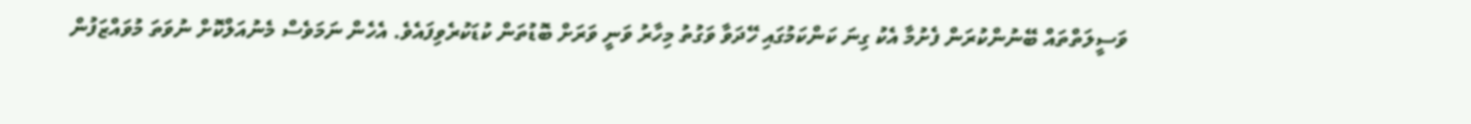ވަސީލަތްތައް ބޭނުންކުރަން ފެށުމާ އެކު ގިނަ ކަންކަމުގައި ހޭދަވާ ވަގުތު މިހާރު ވަނީ ވަރަށް ބޮޑުތަން ކުޑަކުރެވިފައެވެ. އެހެން ނަމަވެސް މެނުއަލްކޮށް ނުވަތަ މުވައްޒަފުން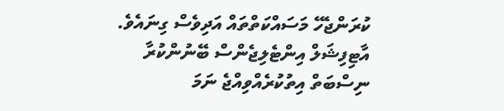ކުރަންޖެހޭ މަސައްކަތްތައް އަދިވެސް ގިނައެވެ. އާޓިފިޝަލް އިންޓެލިޖެންސް ބޭނުންކުރާ ނިސްބަތް އިތުކުރެއްވިއްޖެ ނަމަ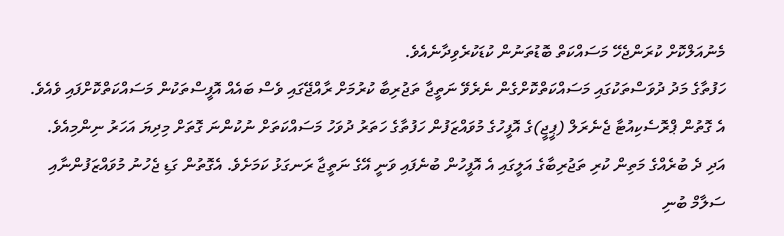މެނުއަލްކޮށް ކުރަންޖެހޭ މަސައްކަތް ބޮޑުތަނުން ކުޑަކުރެވިދާނެއެވެ.
ހަފުތާގެ މަދު ދުވަސްތަކުގައި މަސައްކަތްކޮށްގެން ނެރެވޭ ނަތީޖާ ތަޖުރިބާ ކުރުމަށް ރާއްޖޭގައި ވެސް ބައެއް އޮފީސްތަކުން މަސައްކަތްކޮށްފައި ވެއެވެ. އެ ގޮތުން ޕްރޮސެކިއުޓާ ޖެނެރަލް (ޕީޖީ)ގެ އޮފީހުގެ މުވައްޒަފުން ހަފުތާގެ ހަތަރު ދުވަހު މަސައްކަތަށް ނުކުންނަ ގޮތަށް މިދިޔަ އަހަރު ނިންމިއެވެ. އަދި ދެ ބުރެއްގެ މަތިން ކުރި ތަޖުރިބާގެ އަލީގައި އެ އޮފީހުން ބުނެފައި ވަނީ އޭގެ ނަތީޖާ ރަނގަޅު ކަމަށެވެ. އެގޮތުން ގަޑި ޖެހުނު މުވައްޒަފުންނާއި ސަލާމް ބުނި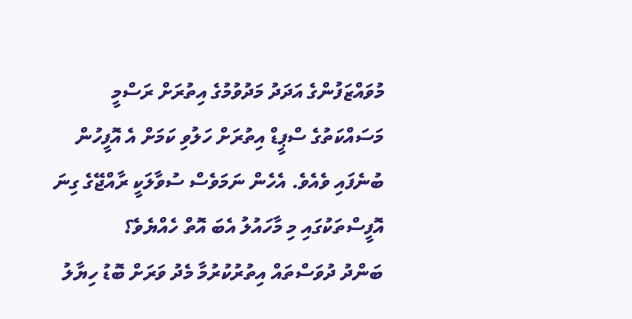މުވައްޒަފުންގެ އަދަދު މަދުވުމުގެ އިތުރަށް ރަސްމީ މަސައްކަތުގެ ސްޕީޑް އިތުރަށް ހަލުވި ކަމަށް އެ އޮފީހުން ބުނެފައި ވެއެވެ. އެހެން ނަމަވެސް ސުވާލަކީ ރާއްޖޭގެ ގިނަ އޮފީސްތަކުގައި މި މާހައުލު އެބަ އޮތް ހެއްޔެވެ؟
ބަންދު ދުވަސްތައް އިތުރުކުރުމާ މެދު ވަރަށް ބޮޑު ހިޔާލު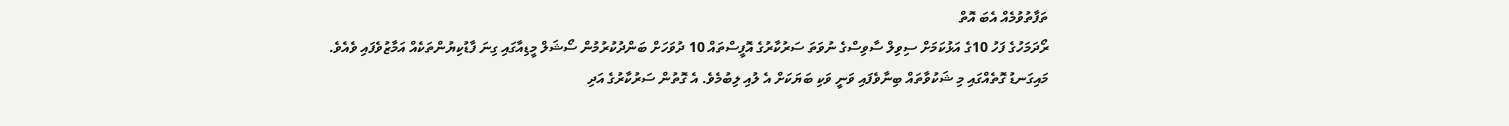ތަފާތުވުމެއް އެބަ އޮތް
ރޯދަމަހުގެ ފަހު 10ގެ އަޅުކަމަށް ސިވިލް ސާވިސްގެ ނުވަތަ ސަރުކާރުގެ އޮފީސްތައް 10 ދުވަހަށް ބަންދުކުރުމުން ސޯޝަލް މީޑިއާގައި ގިނަ ފާޑުކިޔުންތަކެއް އަމާޒުވެފައި ވެއެވެ. މައިގަނޑު ގޮތެއްގައި މި ޝަކުވާތައް ބިނާވެފައި ވަނީ ވަކި ބަޔަކަށް އެ ލުއި ލިބުމެވެ. އެ ގޮތުން ސަރުކާރުގެ އަދި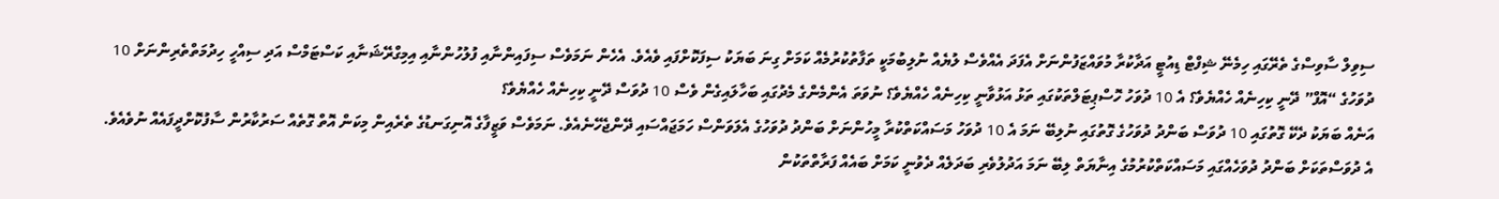ސިވިލް ސާވިސްގެ ތެރޭގައި ހިމެނޭ ޝިފްޓް ޑިއުޓީ އަދާކުރާ މުވައްޒަފުންނަށް އެފަދަ އެއްވެސް ލުޔެއް ނުލިބުމަކީ ތަފާތުކުރުމެއް ކަމަށް ގިނަ ބަޔަކު ސިފަކޮށްފައި ވެއެވެ. އެހެން ނަމަވެސް ސިފައިންނާއި ފުލުހުންނާއި އިމިގްރޭޝަނާއި ކަސްޓަމްސް އަދި ސިއްހީ ހިދުމަތްތެރިންނަށް 10 ދުވަހުގެ “އޮފް” ދޭނީ ކިހިނެއް ހެއްޔެވެ؟ އެ 10 ދުވަހު ހޮސްޕިޓަލްތަކުގައި ތަޅު އަޅުވާނީ ކިހިނެއް ހެއްޔެވެ؟ ނުވަތަ އެންމެންގެ މެދުގައި ބަހާލައިގެން ވެސް 10 ދުވަސް ދޭނީ ކިހިނެއް ހެއްޔެވެ؟
އަނެއް ބަޔަކު ދެކޭ ގޮތުގައި 10 ދުވަސް ބަންދު ދުވަހުގެ ގޮތުގައި ނުލިބޭ ނަމަ އެ 10 ދުވަހު މަސައްކަތްކުރާ މީހުންނަށް ބަންދު ދުވަހުގެ އެލަވަންސް ހަމަޖައްސައި ދޭންޖެހޭނެއެވެ. ނަމަވެސް ވަޒީފާގެ އޮނިގަނޑުގެ ތެރެއިން މިކަން އޮތް ގޮތެއް ސަރުކާރުން ސާފުކޮށްދީފައެއް ނުވެއެވެ. އެ ދުވަސްތަކަށް ބަންދު ދުވަހެއްގައި މަސައްކަތްކުރުމުގެ އިނާޔަތް ލިބޭ ނަމަ އަދުލުވެރި ބަދަލެއް ދެވުނީ ކަމަށް ބައެއް ފަރާތްތަކުން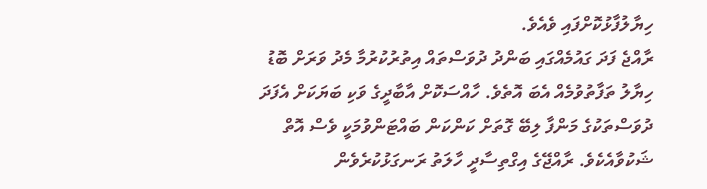ހިޔާލުފާޅުކޮށްފައި ވެއެވެ.
ރާއްޖެ ފަދަ ގައުމެއްގައި ބަންދު ދުވަސްތައް އިތުރުކުރުމާ މެދު ވަރަށް ބޮޑު ހިޔާލު ތަފާތުވުމެއް އެބަ އޮތެވެ. ހާއްސަކޮށް އާބާދީގެ ވަކި ބަޔަކަށް އެފަދަ ދުވަސްތަކުގެ މަންފާ ލިބޭ ގޮތަށް ކަންކަން ބައްޓަންވުމަކީ ވެސް އޮތް ޝަކުވާއެކެވެ. ރާއްޖޭގެ އިގްތިސާދީ ހާލަތު ރަނގަޅުކުރެވެން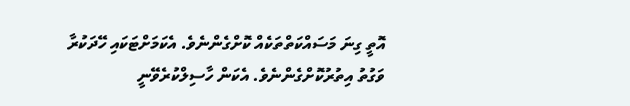އޮތީ ގިނަ މަސައްކަތްތަކެއް ކޮށްގެންނެވެ. އެކަމަށްޓަކައި ހޭދަކުރާ ވަގުތު އިތުރުކޮށްގެންނެވެ. އެކަން ހާސިލްކުރެވޭނީ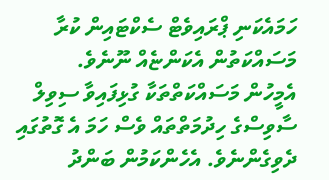ހަމައެކަނި ޕްރައިވެޓް ސެކްޓައިން ކުރާ މަސައްކަތުން އެކަންޏެއް ނޫނެވެ.
އެމީހުން މަސައްކަތްތަކާ ގުޅިފައިވާ ސިވިލް ސާވިސްގެ ހިދުމަތްތައް ވެސް ހަމަ އެ ގޮތުގައި ދެވިގެންނެވެ. އެހެންކަމުން ބަންދު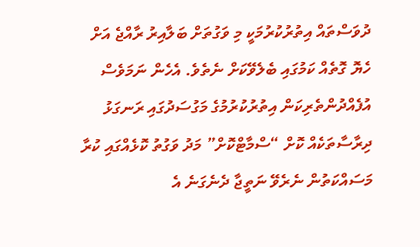ދުވަސްތައް އިތުރުކުރުމަކީ މި ވަގުތަށް ބަލާއިރު ރާއްޖެ އަށް ހެޔޮ ގޮތެއް ކަމުގައި ބެލެވޭކަށް ނެތެވެ. އެހެން ނަމަވެސް އުފެއްދުންތެރިކަން އިތުރުކުރުމުގެ މަގުސަދުގައި ރަނގަޅު ދިރާސާތަކެއް ކޮށް “ސްމާޓްކޮށް” މަދު ވަގުތު ކޮޅެއްގައި ކުރާ މަސައްކަތުން ނެރެވޭ ނަތީޖާ ދެނެގަނެ އެ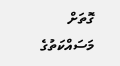ގޮތަށް މަސައްކަތުގެ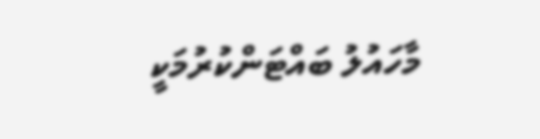މާހައުލު ބައްޓަންކުރުމަކީ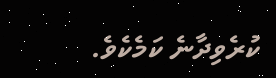ކުރެވިދާނެ ކަމެކެވެ.